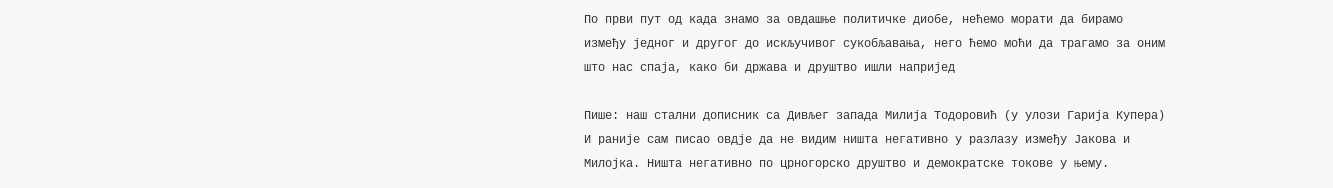По први пут од када знамо за овдашње политичке диобе, нећемо морати да бирамо између једног и другог до искључивог сукобљавања, него ћемо моћи да трагамо за оним што нас спаја, како би држава и друштво ишли напријед

Пише: наш стални дописник са Дивљег запада Милија Тодоровић (у улози Гарија Купера)
И раније сам писао овдје да не видим ништа негативно у разлазу између Јакова и Милојка. Ништа негативно по црногорско друштво и демократске токове у њему.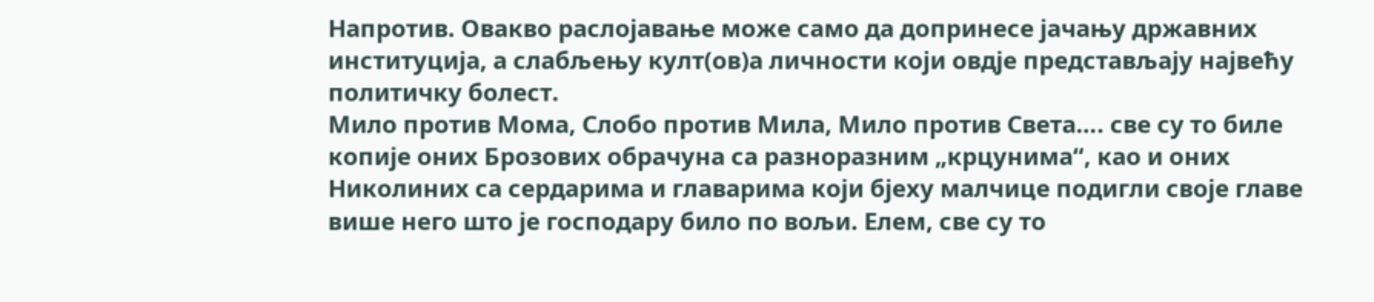Напротив. Овакво раслојавање може само да допринесе јачању државних институција, а слабљењу култ(ов)а личности који овдје представљају највећу политичку болест.
Мило против Мома, Слобо против Мила, Мило против Света…. све су то биле копије оних Брозових обрачуна са разноразним „крцунима“, као и оних Николиних са сердарима и главарима који бјеху малчице подигли своје главе више него што је господару било по вољи. Елем, све су то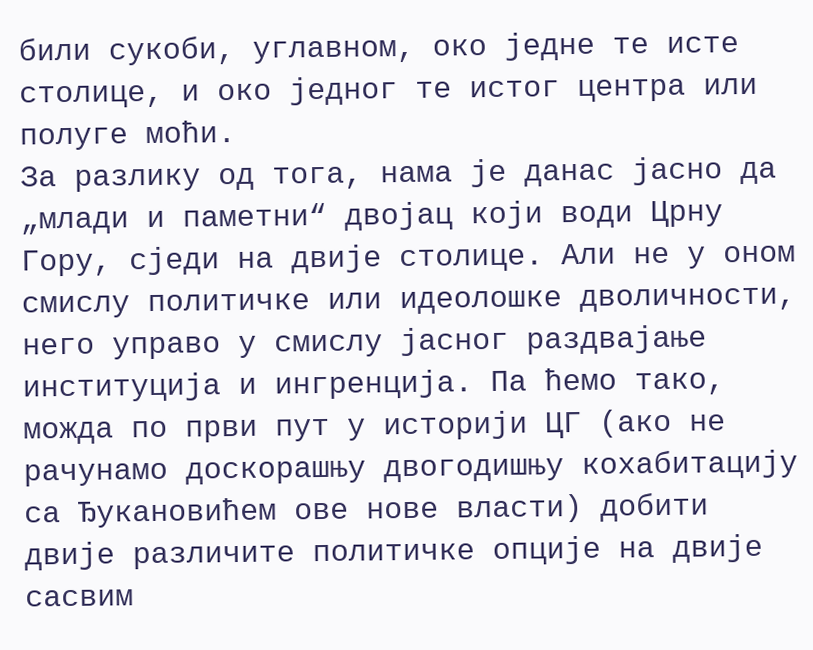били сукоби, углавном, око једне те исте столице, и око једног те истог центра или полуге моћи.
За разлику од тога, нама је данас јасно да „млади и паметни“ двојац који води Црну Гору, сједи на двије столице. Али не у оном смислу политичке или идеолошке дволичности, него управо у смислу јасног раздвајање институција и ингренција. Па ћемо тако, можда по први пут у историји ЦГ (ако не рачунамо доскорашњу двогодишњу кохабитацију са Ђукановићем ове нове власти) добити двије различите политичке опције на двије сасвим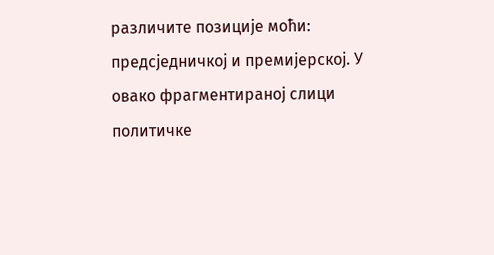различите позиције моћи: предсједничкој и премијерској. У овако фрагментираној слици политичке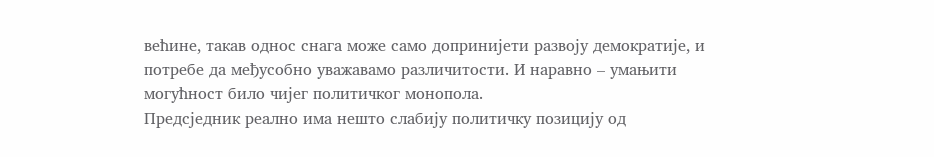већине, такав однос снага може само допринијети развоју демократије, и потребе да међусобно уважавамо различитости. И наравно – умањити могућност било чијег политичког монопола.
Предсједник реално има нешто слабију политичку позицију од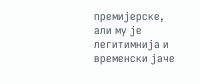премијерске, али му је легитимнија и временски јаче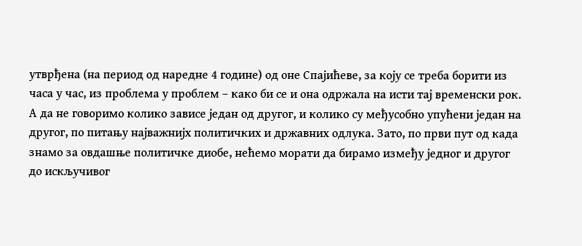утврђена (на период од наредне 4 године) од оне Спајићеве, за коју се треба борити из часа у час, из проблема у проблем – како би се и она одржала на исти тај временски рок.
А да не говоримо колико зависе један од другог, и колико су међусобно упућени један на другог, по питању најважнијх политичких и државних одлука. Зато, по први пут од када знамо за овдашње политичке диобе, нећемо морати да бирамо између једног и другог до искључивог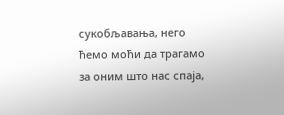сукобљавања, него ћемо моћи да трагамо за оним што нас спаја,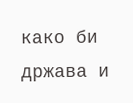како би држава и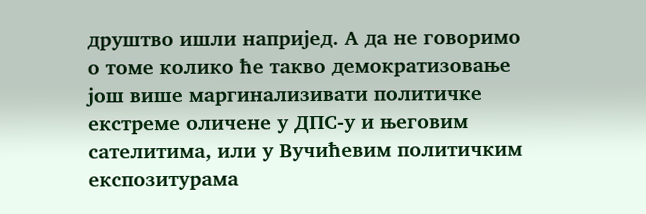друштво ишли напријед. А да не говоримо о томе колико ће такво демократизовање још више маргинализивати политичке екстреме оличене у ДПС-у и његовим сателитима, или у Вучићевим политичким експозитурама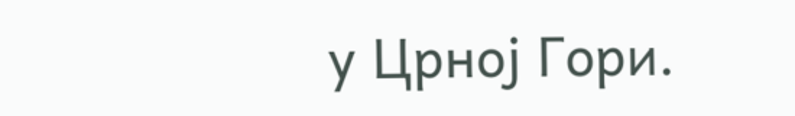у Црној Гори.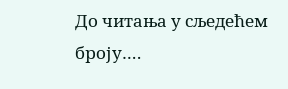До читања у сљедећем броју….